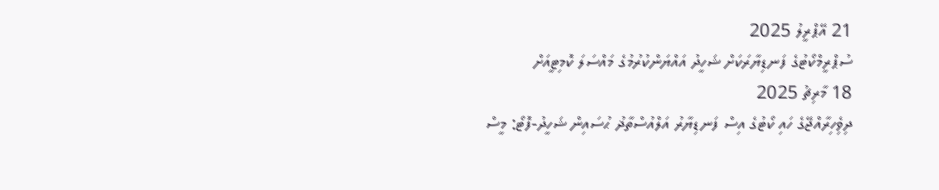21 އޭޕްރީލު 2025
ސުޕްރީމްކޯޓުގެ ފަނޑިޔާރަކަށް ޝަހީދު އައްޔަންކުރުމުގެ މައްސަލަ ކޮމިޓީއަށް
18 މާރިޗު 2025
ދިވެިހިރާއްޖޭގެ ހައި ކޯޓުގެ އިސް ފަނޑިޔާރު އަލްއުސްތާޛު ޙުސައިން ޝަހީދު-ފޮޓޯ: މީސް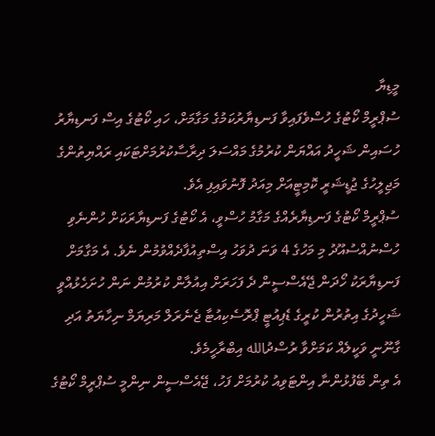މީޑިޔާ
ސުޕްރީމް ކޯޓުގެ ހުސްވެފައިވާ ފަނޑިޔާރުކަމުގެ މަގާމަށް، ހައި ކޯޓުގެ އިސް ފަނޑިޔާރު ހުސައިން ޝަހީދު އައްޔަން ކުރުމުގެ މައްސަލަ ދިރާސާކުރުމަށްޓަކައި ރައްޔިތުންގެ މަޖިލީހުގެ ޖުޑީޝަރީ ކޮމިޓީއަށް މިއަދު ފޮނުވައިފި އެވެ.
ސުޕްރީމް ކޯޓުގެ ފަނޑިޔާރެއްގެ މަގާމު ހުސްވީ، އެ ކޯޓުގެ ފަނޑިޔާރަކަށް ހުންނެވި ހުސްނުއްސުއޫދު މި މަހުގެ 4 ވަނަ ދުވަހު އިސްތިއުފާދެއްވުމުން ނެވެ. އެ މަގާމަށް ފަނޑިޔާރަކު ހޯދަން ޖޭއެސްސީން ދެ ފަހަރަށް އިއުލާން ކުރުމުން ނަން ހުށަހެޅުއްވީ ޝަހީދުގެ އިތުރުން ކުރީގެ ޑެޕިއުޓީ ޕްރޮސެކިއުޓާ ޖެނެރަލް މަރިޔަމް ނިހާޔަތު އަދި ގާނޫނީ ވަކީލެއް ކަމަށްވާ ރުސްދުالله އިބްރާހީމެވެ.
އެ ތިން ބޭފުޅުންނާ އިންޓަވިއު ކުރުމަށް ފަހު، ޖޭއެސްސީން ނިންމީ ސުޕްރީމް ކޯޓުގެ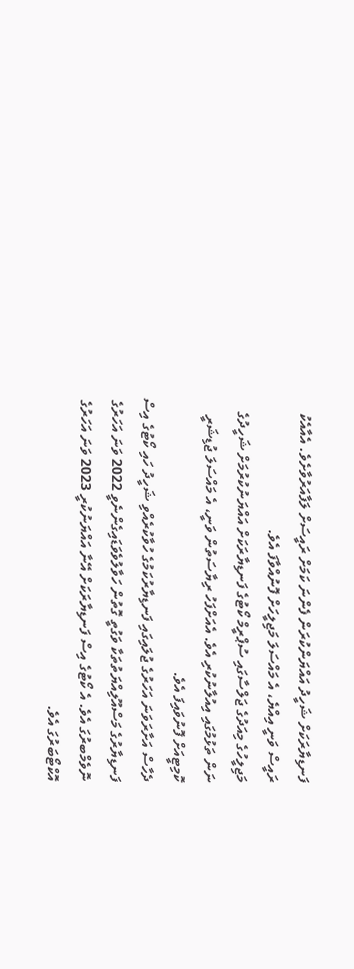ފަނޑިޔާރަކަށް ޝަހީދު އައްޔަންކުރަން ފެންނަ ކަމަށް ރައީސަށް ލަފާއަރުވާށެވެ. އެއާއެކު ރައީސް ވަނީ އިއްޔެ، އެ މައްސަލަ މަޖިލީހަށް ފޮނުއްވާފަ އެވެ.
މަޖިލީހުގެ މިއަދުގެ ޖަލްސާގައި ސުޕްރީމް ކޯޓުގެ ފަނޑިޔާރަކަށް އައްޔަނުކުރުމަށް ޝަހީދުގެ ނަން ތަޅުމުގައި އިއުލާނުކުރި އެވެ. އެއަށްފަހު ރިޔާސަތުން ވަނީ، އެ މައްސަލަ ޖުޑިޝަރީ ކޮމިޓީއަށް ފޮނުވައިފަ އެވެ.
ދެހާސް އަށާރަވަނަ އަހަރުގެ ޖުލައިގައި ފަނޑިޔާރުކަމުގެ ހުވާކުރެއްވި ޝަހީދު ހައި ކޯޓުގެ އިސް ފަނޑިޔާރުގެ މަސްއޫލިއްޔަތުތަކާ ވަގުތީ ގޮތުން ހަވާލުވެވަޑައިގެންނެވީ 2022 ވަނަ އަހަރުގެ ނޮވެމްބރުގަ އެވެ. އެ ކޯޓުގެ އިސް ފަނޑިޔާރަކަށް އޭނާ އައްޔަނުކުރީ 2023 ވަނަ އަހަރުގެ އޮކްޓޯބަރުގަ އެވެ.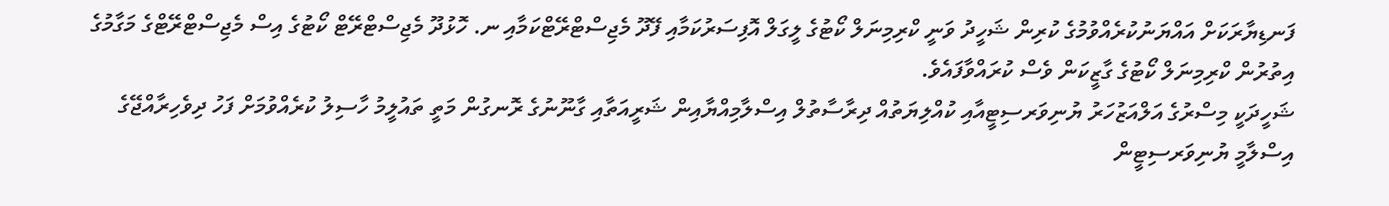ފަނޑިޔާރަކަށް އައްޔަނުކުރެއްވުމުގެ ކުރިން ޝަހީދު ވަނީ ކްރިމިނަލް ކޯޓުގެ ލީގަލް އޮފިސަރުކަމާއި ފޭދޫ މެޖިސްޓްރޭޓްކަމާއި ނ. ހޮޅުދޫ މެޖިސްޓްރޭޓް ކޯޓުގެ އިސް މެޖިސްޓްރޭޓްގެ މަގާމުގެ އިތުރުން ކްރިމިނަލް ކޯޓުގެ ގާޒީކަން ވެސް ކުރައްވާފައެވެ.
ޝަހީދަކީ މިސްރުގެ އަލްއަޒުހަރު ޔުނިވަރސިޓީއާއި ކުއްލިޔަތުއް ދިރާސާތުލް އިސްލާމިއްޔާއިން ޝަރީއަތާއި ގާނޫނުގެ ރޮނގުން މަތީ ތައުލީމު ހާސިލު ކުރެއްވުމަށް ފަހު ދިވެހިރާއްޖޭގެ އިސްލާމީ ޔުނިވަރސިޓީން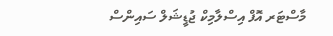މާސްޓަރ އޮފް އިސްލާމިކް ޖުޑީޝަލް ސައިންސް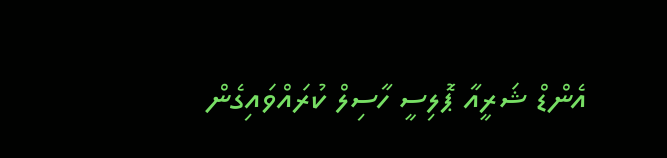އެންޑް ޝަރީއާ ޕޮލިސީ ހާސިލް ކުރައްވައިގެން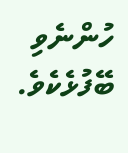ހުންނެވި ބޭފުޅެކެވެ.